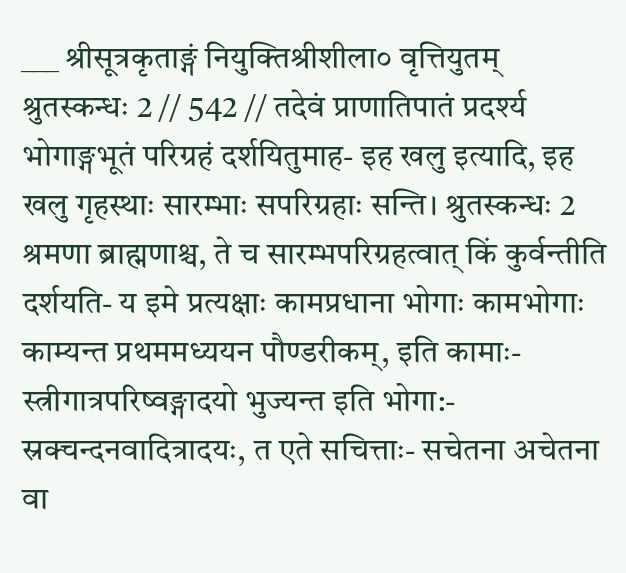___ श्रीसूत्रकृताङ्गं नियुक्तिश्रीशीला० वृत्तियुतम् श्रुतस्कन्धः 2 // 542 // तदेवं प्राणातिपातं प्रदर्श्य भोगाङ्गभूतं परिग्रहं दर्शयितुमाह- इह खलु इत्यादि, इह खलु गृहस्थाः सारम्भाः सपरिग्रहाः सन्ति। श्रुतस्कन्धः 2 श्रमणा ब्राह्मणाश्च, ते च सारम्भपरिग्रहत्वात् किं कुर्वन्तीति दर्शयति- य इमे प्रत्यक्षाः कामप्रधाना भोगाः कामभोगाः काम्यन्त प्रथममध्ययन पौण्डरीकम्, इति कामाः- स्त्रीगात्रपरिष्वङ्गादयो भुज्यन्त इति भोगा:- स्रक्चन्दनवादित्रादयः, त एते सचित्ताः- सचेतना अचेतना वा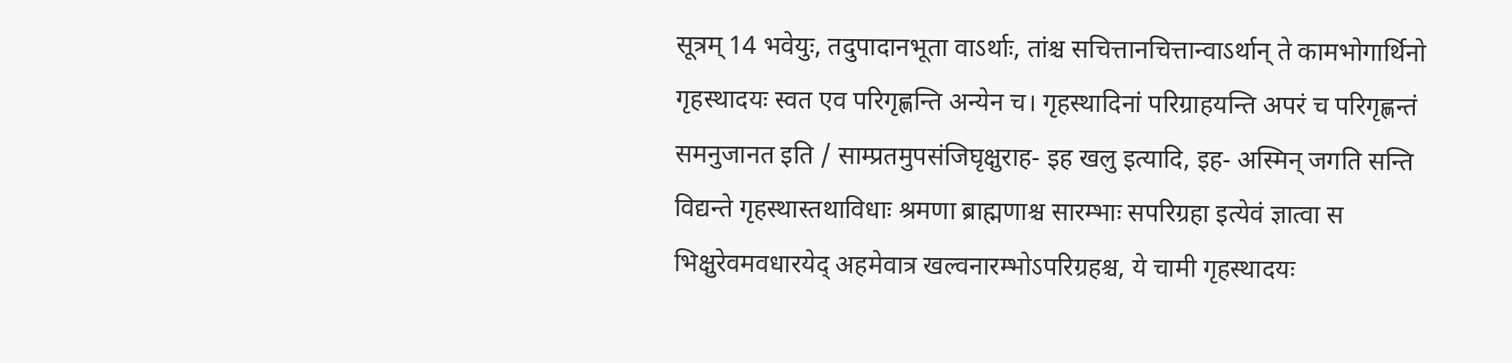सूत्रम् 14 भवेयुः, तदुपादानभूता वाऽर्थाः, तांश्च सचित्तानचित्तान्वाऽर्थान् ते कामभोगार्थिनो गृहस्थादयः स्वत एव परिगृह्णन्ति अन्येन च। गृहस्थादिनां परिग्राहयन्ति अपरं च परिगृह्णन्तं समनुजानत इति / साम्प्रतमुपसंजिघृक्षुराह- इह खलु इत्यादि, इह- अस्मिन् जगति सन्ति विद्यन्ते गृहस्थास्तथाविधाः श्रमणा ब्राह्मणाश्च सारम्भाः सपरिग्रहा इत्येवं ज्ञात्वा स भिक्षुरेवमवधारयेद् अहमेवात्र खल्वनारम्भोऽपरिग्रहश्च, ये चामी गृहस्थादयः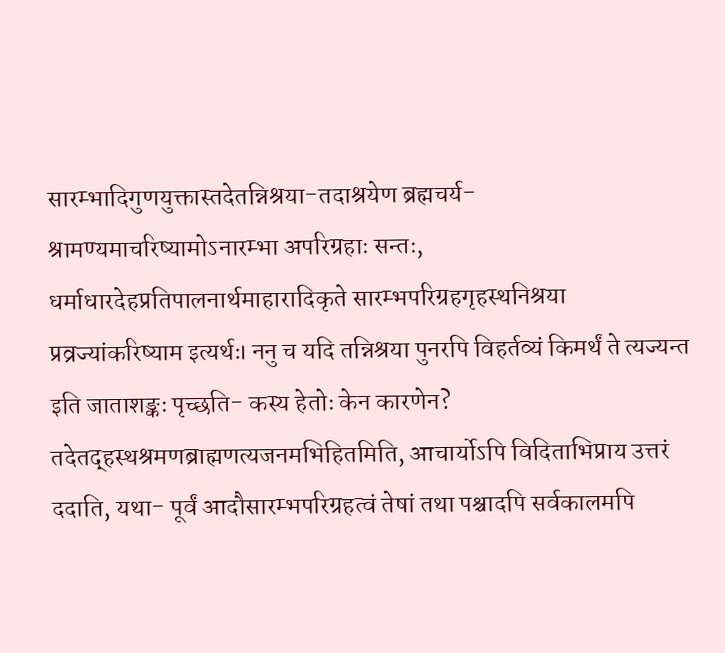सारम्भादिगुणयुक्तास्तदेतन्निश्रया-तदाश्रयेण ब्रह्मचर्य-श्रामण्यमाचरिष्यामोऽनारम्भा अपरिग्रहाः सन्तः, धर्माधारदेहप्रतिपालनार्थमाहारादिकृते सारम्भपरिग्रहगृहस्थनिश्रया प्रव्रज्यांकरिष्याम इत्यर्थः। ननु च यदि तन्निश्रया पुनरपि विहर्तव्यं किमर्थं ते त्यज्यन्त इति जाताशङ्कः पृच्छति- कस्य हेतोः केन कारणेन? तदेतद्हस्थश्रमणब्राह्मणत्यजनमभिहितमिति, आचार्योऽपि विदिताभिप्राय उत्तरं ददाति, यथा- पूर्वं आदौसारम्भपरिग्रहत्वं तेषां तथा पश्चादपि सर्वकालमपि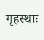गृहस्थाः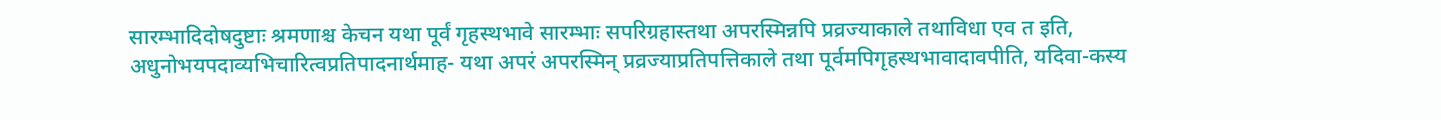सारम्भादिदोषदुष्टाः श्रमणाश्च केचन यथा पूर्वं गृहस्थभावे सारम्भाः सपरिग्रहास्तथा अपरस्मिन्नपि प्रव्रज्याकाले तथाविधा एव त इति, अधुनोभयपदाव्यभिचारित्वप्रतिपादनार्थमाह- यथा अपरं अपरस्मिन् प्रव्रज्याप्रतिपत्तिकाले तथा पूर्वमपिगृहस्थभावादावपीति, यदिवा-कस्य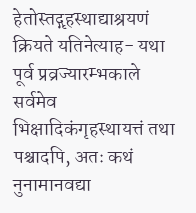हेतोस्तद्गृहस्थाद्याश्रयणं क्रियते यतिनेत्याह- यथा पूर्व प्रव्रज्यारम्भकाले सर्वमेव भिक्षादिकंगृहस्थायत्तं तथा पश्चादपि, अतः कथं नुनामानवद्या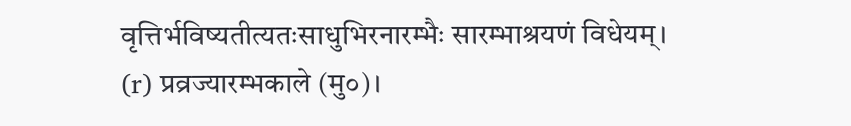वृत्तिर्भविष्यतीत्यतःसाधुभिरनारम्भैः सारम्भाश्रयणं विधेयम्। (r) प्रव्रज्यारम्भकाले (मु०)।